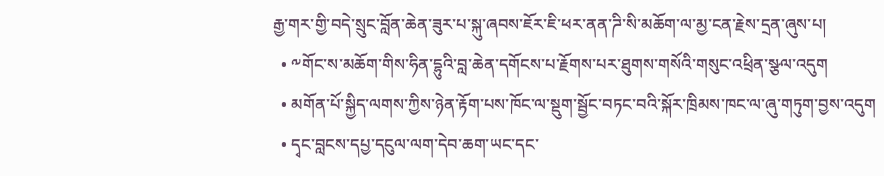རྒྱ་གར་གྱི་བདེ་སྲུང་བློན་ཆེན་ཟུར་པ་སྐུ་ཞབས་ཇོར་ཇི་ཕར་ནན་ཌི་སི་མཆོག་ལ་མྱ་ངན་རྗེས་དྲན་ཞུས་པ།
  • ༸གོང་ས་མཆོག་གིས་ཧིན་དྷུའི་བླ་ཆེན་དགོངས་པ་རྗོགས་པར་ཐུགས་གསོའི་གསུང་འཕྲིན་སྩལ་འདུག
  • མགོན་པོ་སྐྱིད་ལགས་ཀྱིས་ཉེན་རྟོག་པས་ཁོང་ལ་སྡུག་སྦྱོང་བཏང་བའི་སྐོར་ཁྲིམས་ཁང་ལ་ཞུ་གཏུག་བྱས་འདུག
  • དྭང་བླངས་དཔྱ་དངུལ་ལག་དེབ་ཆག་ཡང་དང་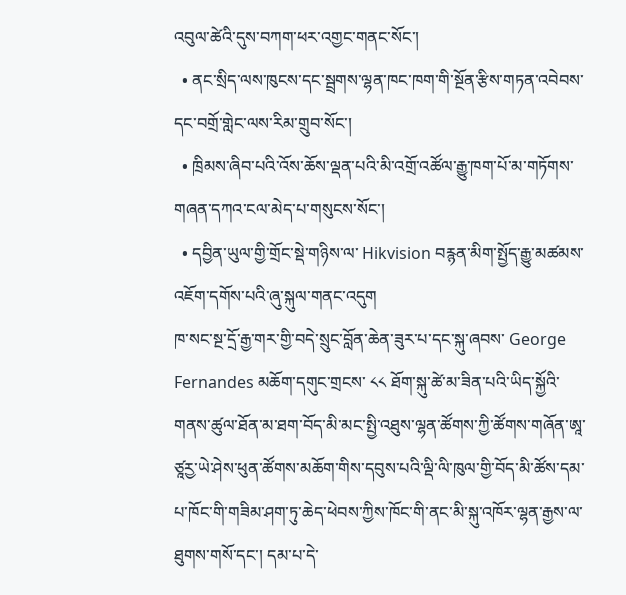འབུལ་ཚེའི་དུས་བཀག་ཕར་འགྱང་གནང་སོང་།
  • ནང་སྲིད་ལས་ཁུངས་དང་སྦྲགས་ལྷན་ཁང་ཁག་གི་སྔོན་རྩིས་གཏན་འབེབས་དང་བགྲོ་གླེང་ལས་རིམ་གྲུབ་སོང་།
  • ཁྲིམས་ཞིབ་པའི་འོས་ཆོས་ལྡན་པའི་མི་འགྲོ་འཚོལ་རྒྱུ་ཁག་པོ་མ་གཏོགས་གཞན་དཀའ་ངལ་མེད་པ་གསུངས་སོང་།
  • དབྱིན་ཡུལ་གྱི་གྲོང་སྡེ་གཉིས་ལ་ Hikvision བརྙན་མིག་སྤྱོད་རྒྱུ་མཚམས་འཇོག་དགོས་པའི་ཞུ་སྐུལ་གནང་འདུག
ཁ་སང་སྔ་དྲོ་རྒྱ་གར་གྱི་བདེ་སྲུང་བློན་ཆེན་ཟུར་པ་དང་སྐུ་ཞབས་ George Fernandes མཆོག་དགུང་གྲངས་ ༨༨ ཐོག་སྐུ་ཚེ་མ་ཟིན་པའི་ཡིད་སྐྱོའི་གནས་ཚུལ་ཐོན་མ་ཐག་བོད་མི་མང་སྤྱི་འཐུས་ལྷན་ཚོགས་ཀྱི་ཚོགས་གཞོན་ཨཱ་ཙཱརྱ་ཡེ་ཤེས་ཕུན་ཚོགས་མཆོག་གིས་དབུས་པའི་ལྡི་ལི་ཁུལ་གྱི་བོད་མི་ཚོས་དམ་པ་ཁོང་གི་གཟིམ་ཤག་ཏུ་ཆེད་ཕེབས་ཀྱིས་ཁོང་གི་ནང་མི་སྐུ་འཁོར་ལྷན་རྒྱས་ལ་ཐུགས་གསོ་དང་། དམ་པ་དེ་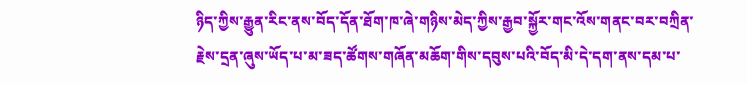ཉིད་ཀྱིས་རྒྱུན་རིང་ནས་བོད་དོན་ཐོག་ཁ་ཞེ་གཉིས་མེད་ཀྱིས་རྒྱབ་སྐྱོར་གང་འོས་གནང་བར་བཀྲིན་རྗེས་དྲན་ཞུས་ཡོད་པ་མ་ཟད་ཚོགས་གཞོན་མཆོག་གིས་དབུས་པའི་བོད་མི་དེ་དག་ནས་དམ་པ་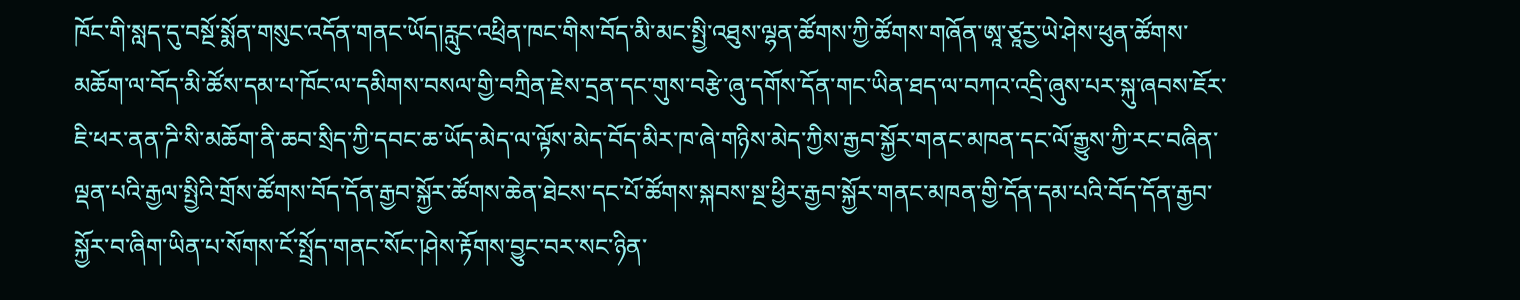ཁོང་གི་སླད་དུ་བསྔོ་སྨོན་གསུང་འདོན་གནང་ཡོད།རླུང་འཕྲིན་ཁང་གིས་བོད་མི་མང་སྤྱི་འཐུས་ལྷན་ཚོགས་ཀྱི་ཚོགས་གཞོན་ཨཱ་ཙཱརྱ་ཡེ་ཤེས་ཕུན་ཚོགས་མཆོག་ལ་བོད་མི་ཚོས་དམ་པ་ཁོང་ལ་དམིགས་བསལ་གྱི་བཀྲིན་རྗེས་དྲན་དང་གུས་བརྩེ་ཞུ་དགོས་དོན་གང་ཡིན་ཐད་ལ་བཀའ་འདྲི་ཞུས་པར་སྐུ་ཞབས་ཇོར་ཇི་ཕར་ནན་ཌི་སི་མཆོག་ནི་ཆབ་སྲིད་ཀྱི་དབང་ཆ་ཡོད་མེད་ལ་ལྟོས་མེད་བོད་མིར་ཁ་ཞེ་གཉིས་མེད་ཀྱིས་རྒྱབ་སྐྱོར་གནང་མཁན་དང་ལོ་རྒྱུས་ཀྱི་རང་བཞིན་ལྡན་པའི་རྒྱལ་སྤྱིའི་གྲོས་ཚོགས་བོད་དོན་རྒྱབ་སྐྱོར་ཚོགས་ཆེན་ཐེངས་དང་པོ་ཚོགས་སྐབས་སྔ་ཕྱིར་རྒྱབ་སྐྱོར་གནང་མཁན་གྱི་དོན་དམ་པའི་བོད་དོན་རྒྱབ་སྐྱོར་བ་ཞིག་ཡིན་པ་སོགས་ངོ་སྤྲོད་གནང་སོང་།ཤེས་རྟོགས་བྱུང་བར་སང་ཉིན་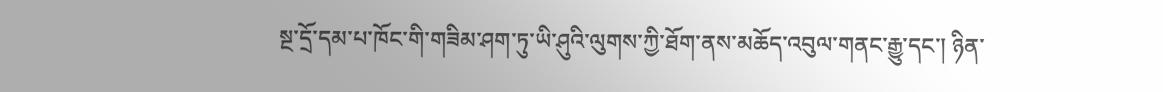སྔ་དྲོ་དམ་པ་ཁོང་གི་གཟིམ་ཤག་ཏུ་ཡི་ཤུའི་ལུགས་ཀྱི་ཐོག་ནས་མཆོད་འབུལ་གནང་རྒྱུ་དང་། ཉིན་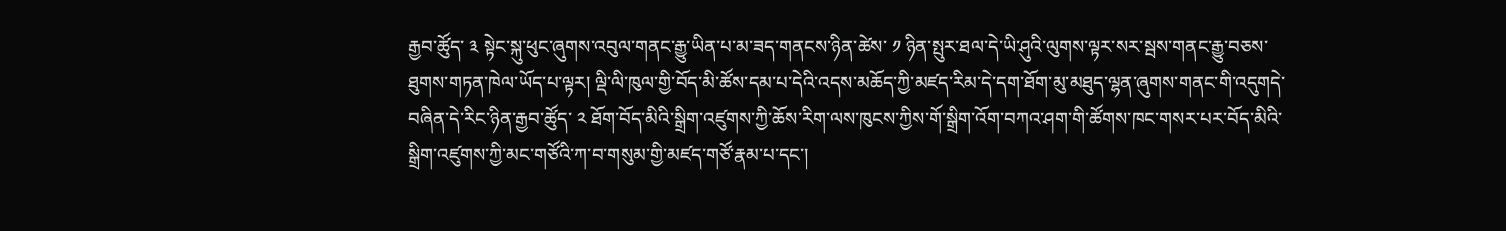རྒྱབ་ཚོུད་ ༣ སྟེང་སྐུ་ཕུང་ཞུགས་འབུལ་གནང་རྒྱུ་ཡིན་པ་མ་ཟད་གནངས་ཉིན་ཚེས་ ༡ ཉིན་སྤུར་ཐལ་དེ་ཡི་ཤུའི་ལུགས་ལྟར་སར་སྦས་གནང་རྒྱུ་བཅས་ཐུགས་གཏན་ཁེལ་ཡོད་པ་ལྟར། ལྡི་ལི་ཁུལ་གྱི་བོད་མི་ཚོས་དམ་པ་དེའི་འདས་མཆོད་ཀྱི་མཛད་རིམ་དེ་དག་ཐོག་མུ་མཐུད་ལྷན་ཞུགས་གནང་གི་འདུགདེ་བཞིན་དེ་རིང་ཉིན་རྒྱབ་ཚོུད་ ༢ ཐོག་བོད་མིའི་སྒྲིག་འཛུགས་ཀྱི་ཆོས་རིག་ལས་ཁུངས་ཀྱིས་གོ་སྒྲིག་འོག་བཀའ་ཤག་གི་ཚོགས་ཁང་གསར་པར་བོད་མིའི་སྒྲིག་འཛུགས་ཀྱི་མང་གཙོའི་ཀ་བ་གསུམ་གྱི་མཛད་གཙོ་རྣམ་པ་དང་།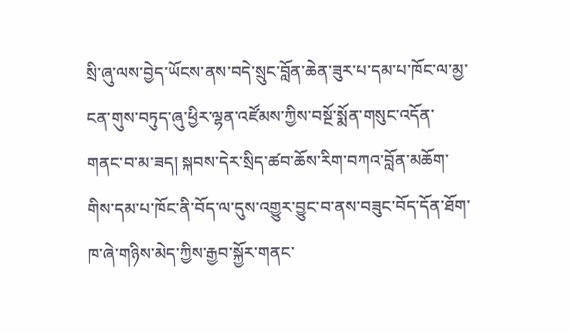སྲི་ཞུ་ལས་བྱེད་ཡོངས་ནས་བདེ་སྲུང་བློན་ཆེན་ཟུར་པ་དམ་པ་ཁོང་ལ་མྱ་ངན་གུས་བཏུད་ཞུ་ཕྱིར་ལྷན་འཛོམས་ཀྱིས་བསྔོ་སྨོན་གསུང་འདོན་གནང་བ་མ་ཟད། སྐབས་དེར་སྲིད་ཚབ་ཆོས་རིག་བཀའ་བློན་མཆོག་གིས་དམ་པ་ཁོང་ནི་བོད་ལ་དུས་འགྱུར་བྱུང་བ་ནས་བཟུང་བོད་དོན་ཐོག་ཁ་ཞེ་གཉིས་མེད་ཀྱིས་རྒྱབ་སྐྱོར་གནང་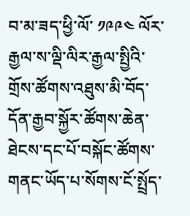བ་མ་ཟད་ཕྱི་ལོ་ ༡༩༩༤ ལོར་རྒྱལ་ས་ལྡི་ལིར་རྒྱལ་སྤྱིའི་གྲོས་ཚོགས་འཐུས་མི་བོད་དོན་རྒྱབ་སྐྱོར་ཚོགས་ཆེན་ཐེངས་དང་པོ་བསྐོང་ཚོགས་གནང་ཡོད་པ་སོགས་ངོ་སྤྲོད་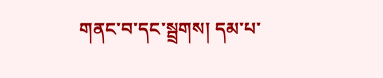གནང་བ་དང་སྦྲགས། དམ་པ་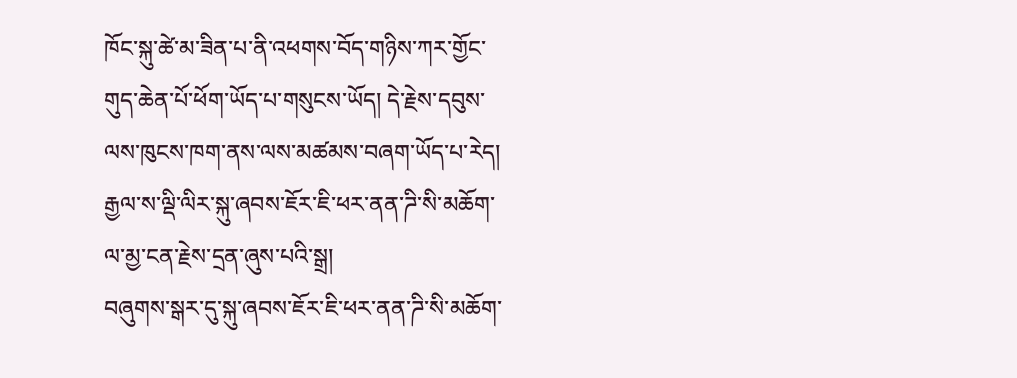ཁོང་སྐུ་ཚེ་མ་ཟིན་པ་ནི་འཕགས་བོད་གཉིས་ཀར་གྱོང་གུད་ཆེན་པོ་ཕོག་ཡོད་པ་གསུངས་ཡོད། དེ་རྗེས་དབུས་ལས་ཁུངས་ཁག་ནས་ལས་མཚམས་བཞག་ཡོད་པ་རེད།
རྒྱལ་ས་ལྡི་ལིར་སྐུ་ཞབས་ཇོར་ཇི་ཕར་ནན་ཌི་སི་མཆོག་ལ་མྱ་ངན་རྗེས་དྲན་ཞུས་པའི་སྒྲ།
བཞུགས་སྒར་དུ་སྐུ་ཞབས་ཇོར་ཇི་ཕར་ནན་ཌི་སི་མཆོག་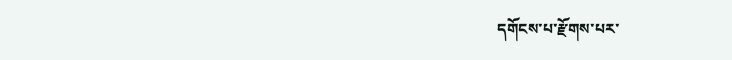དགོངས་པ་རྫོགས་པར་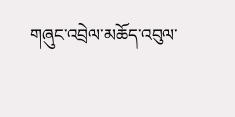གཞུང་འབྲེལ་མཆོད་འབུལ་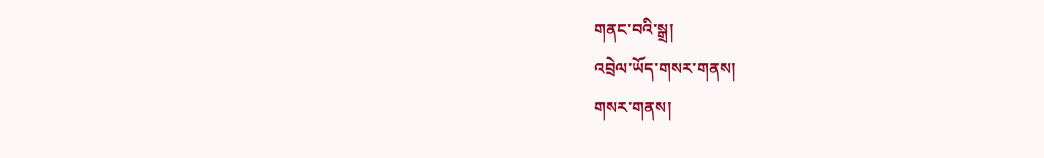གནང་བའི་སྒྲ།
འབྲེལ་ཡོད་གསར་གནས།
གསར་གནས།